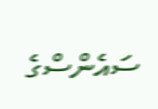ސައެންސްގެ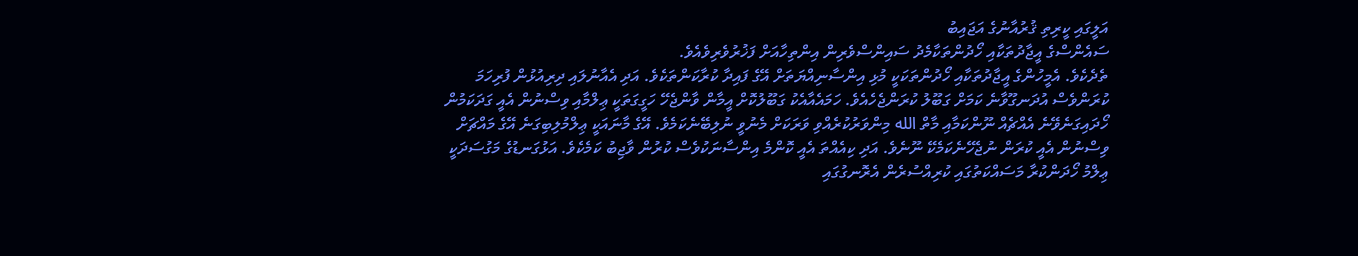އަލީގައި ކީރިތި ޤުރުއާނުގެ އަޖައިބު
ސައެންސްގެ އީޖާދުތަކާއި ހޯދުންތަކާމެދު ސައިންސްވެރިން އިންތިހާއަށް ފަޚުރުވެރިވެއެވެ.
ތެދެކެވެ. އެމީހުންގެ އީޖާދުތަކާއި ހޯދުންތަކަކީ މުޅި އިންސާނިއްޔަތަށް އޭގެ ފައިދާ ކުރާކަންތަކެވެ. އަދި އެއާނުލައި ދިރިއުޅުން ފުރިހަމަ ކުރަންވެސް އުދަނގޫވާނެ ކަމަށް ގަބޫލު ކުރަންޖެހެއެވެ. ހަމައެއާއެކު ގަބޫލުކޮށް އީމާން ވާންޖެހޭ ހަގީގަތަކީ ޢިލްމާއި ވިސްނުން އެއީ ގަދަކަމުން ހޯދައިގަނެވޭނެ އެއްޗެއް ނޫންކަމާއި މާތް الله މިންވަރުކުރެއްވި ވަރަކަށް މެނުވީ ނުލިބޭނެކަމެވެ. އޭގެ މާނައަކީ ޢިލްމުލިބިގަނެ އޭގެ މައްޗަށް ވިސްނުން އެއީ ކުރަން ނުޖެހޭނެކަމެކޭ ނޫނެވެ. އަދި ކިއެއްތަ އެއީ ކޮންމެ އިންސާނަކުވެސް ކުރުން ވާޖިބު ކަމެކެވެ. އަޅުގަނޑުގެ މަގުސަދަކީ ޢިލްމު ހޯދަންކުރާ މަސައްކަތުގައި ކުރިއްސުރެން އެރޮނގުގައި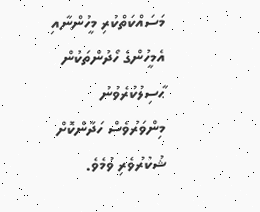މަސައްކަތްކުރި މީހުންނާއި އެމީހުންގެ ހޯދުންތަކުން ޙާސިލުކުރެވުނު މިންވަރުވެސް ހަދާންކޮށް ޝުކުރުވެރި ވުމެވެ.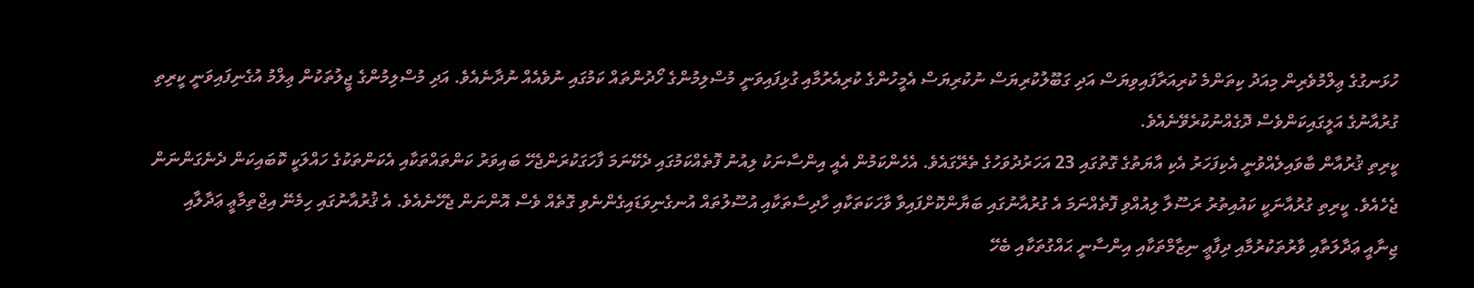ހުޅަނގުގެ ޢިލްމުވެރިން މިއަދު ކިތަންމެ ކުރިއަރާފައިވިޔަސް އަދި ގަބޫލުކުރިޔަސް ނުކުރިޔަސް އެމީހުންގެ ކުރިއެރުމާއި ގުޅިފައިވަނީ މުސްލިމުންގެ ހޯދުންތައް ކަމުގައި ނުވެއެއް ނުދާނެއެވެ. އަދި މުސްލިމުންގެ ޖީލުތަކުން ޢިލްމު އުގެނިފައިވަނީ ކީރިތި ގުރުއާނުގެ އަލީގައިކަންވެސް ދޮގެއްނުކުރެވޭނެއެވެ.
ކީރިތި ޤުރުއާން ބާވައިލެއްވުނީ އެކިފަހަރު އެކި އާޔަތުގެ ގޮތުގައި 23 އަހަރުދުވަހުގެ ތެރޭގައެވެ. އެހެންކަމުން އެއީ އިންސާނަކު ލިއުނު ފޮތެއްކަމުގައި ދެކޭނަމަ ފާހަގަކުރަންޖެހޭ ބައިވަރު ކަންތައްތަކާއި އެކަންތަކުގެ ހައްލަކީ ކޮބައިކަން ދެނެގަންނަން ޖެހެއެވެ. ކީރިތި ގުރުއާނަކީ ކައުއިތުރު ރަސޫލާ ލިއުއްވި ފޮތެއްނަމަ އެ ގުރުއާނުގައި ބަޔާންކޮށްފައިވާ ވާހަކަތަކާއި ހާދިސާތަކާއި އުސޫލުތައް އުނގެނިވަޑައިގެންނެވި ގޮތެއް ވެސް އޮންނަން ޖެހޭނެއެވެ. އެ ޤުރުއާނުގައި ހިމެނޭ އިޖްތިމާޢީ ޢަދާލާއި ޖިނާއީ ޢަދާލަތާއި ވާރުތަކުރުމާއި ދިފާޢީ ނިޒާމްތަކާއި އިންސާނީ ޙައްގުތަކާއި ބެހޭ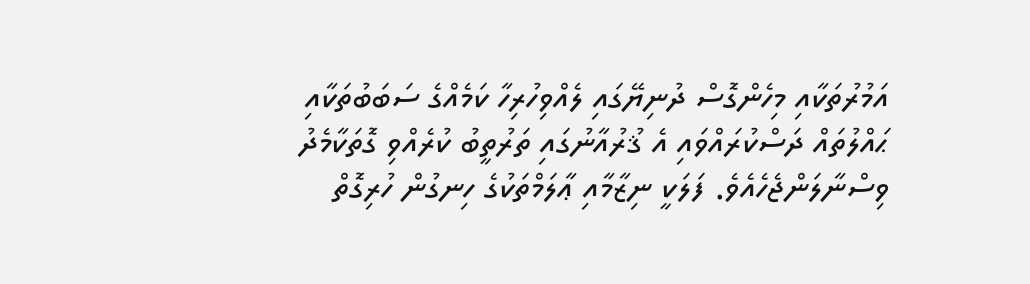އަމުރުތަކާއި މިހެންގޮސް ދުނިޔޭގައި ލެއްވިހުރިހާ ކަމެއްގެ ސަބަބުތަކާއި ޙައްލުތައް ދަސްކުރައްވައި އެ ޤުރުއާނުގައި ތަރުތީބު ކުރެއްވި ގޮތަކާމެދު ވިސްނާލަންޖެހެއެވެ. ފަލަކީ ނިޒާމާއި ޢާލަމްތަކުގެ ހިނގުން ހުރިގޮތް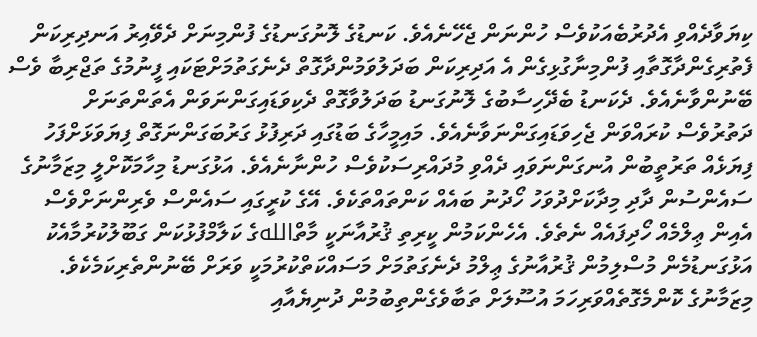ކިޔަވާދެއްވި އެދުރުބެއަކުވެސް ހުންނަން ޖެހޭނެއެވެ. ކަނޑުގެ ލޮނުގަނޑުގެ ފުންމިނަށް ދެވޭއިރު އަނދިރިކަން ފެތުރިގެންދާގޮތާއި ފުންމިނާގުޅިގެން އެ އަދިރިކަން ބަދަލުވަމުންދާގޮތް ދެނެގަތުމަށްޓަކައި ފީނުމުގެ ތަޖްރިބާ ވެސް ބޭނުންވާނެއެވެ. ދެކަނޑު ބެދޭހިސާބުގެ ލޮނުގަނޑު ބަދަލުވާގޮތް ދެކިވަޑައިގަންނަވަން އެތަންތަނަށް ދަތުރުވެސް ކުރައްވަން ޖެހިވަޑައިގަންނަވާނެއެވެ. މައިމީހާގެ ބަޑުގައި ދަރިފުޅު ގަރުބަގަންނަގޮތް ފިޔަވަޅަށްފަހު ފިޔަޅެއް ތަރުތީބުން އުނގަންނަވައި ދެއްވި މުދައްރިސަކުވެސް ހުންނާނެއެވެ. އަޅުގަނޑު މިހާމަކޮށްލީ މިޒަމާނުގެ ސައެންސުން ދާދި މިދާކަށްދުވަހު ހޯދުނު ބައެއް ކަންތައްތަކެވެ. އޭގެ ކުރީގައި ސައެންސް ވެރިންނަށްވެސް އެއިން ޢިލްމެއް ހޯދިފައެއް ނެތެވެ. އެހެންކަމުން ކީރިތި ޤުރުއާނަކީ މާތްاللهގެ ކަލާމްފުޅުކަން ގަބޫލުކުރުމާއެކު އަޅުގަނޑުމެން މުސްލިމުން ޤުރުއާނުގެ ޢިލްމު ދެނެގަތުމަށް މަސައްކަތްކުރުމަކީ ވަރަށް ބޭނުންތެރިކަމެކެވެ. މިޒަމާނުގެ ކޮންމެގޮތެއްވަރިހަމަ އުސޫލަށް ތަބާވެގެންތިބުމުން ދުނިޔެއާއި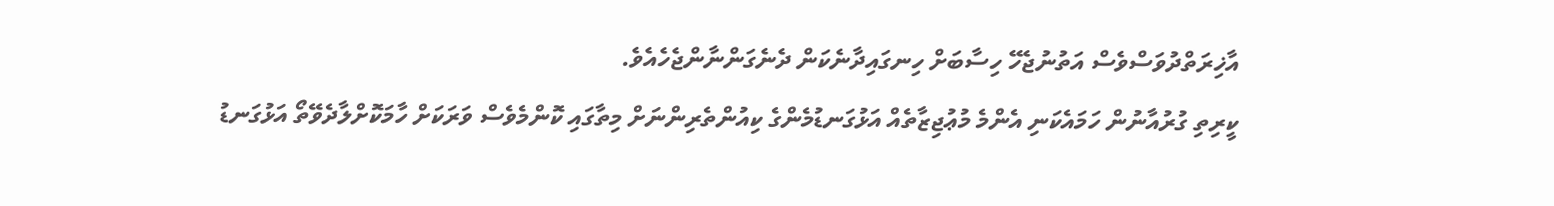އާޚިރަތްދުވަސްވެސް އަތުނުޖެހޭ ހިސާބަށް ހިނގައިދާނެކަން ދެނެގަންނާންޖެހެއެވެ.
ކީރިތި ގުރުއާނުން ހަމައެކަނި އެންމެ މުޢުޖިޒާތެއް އަޅުގަނޑުމެންގެ ކިއުންތެރިންނަށް މިތާގައި ކޮންމެވެސް ވަރަކަށް ހާމަކޮށްލާދެވޭތޯ އަޅުގަނޑު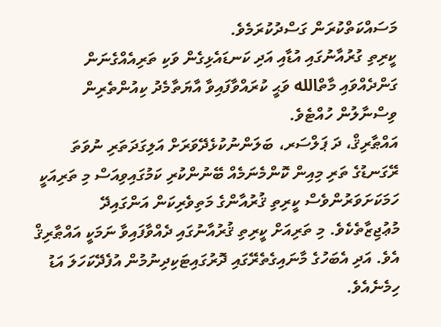މަސައްކަތްކުރަން ގަސްދުކުރަމެވެ.
ކީރިތި ގުރުއާނުގައި އުޑާއި އަދި ކަނޑައެޅިގެން ވަކި ތަރިއެއްގެނަން ގަންދެއްވައި މާތްالله ވަޙީ ކުރައްވާފައިވާ އާޔަތާމެދު ކިއުންތެރިން ވިސްނާލުން ހުއްޓެވެ.
އައްޠާރިޤް، ދަ ޕަލްސަރ، ބަލަންނުކުޅެދޭވަރަށް އަލިގަދަތަރި ނުވަތަ ރޭގަނޑުގެ ތަރި މިއިން ކޮންމެނަމެއް ބޭނުންކުރި ކަމުގައިވިއަސް މި ތަރިއަކީ ހަމަކަށަވަރުންވެސް ކީރިތި ޤުރުއާންގެ މަތިވެރިކަން އަންގައިދޭ މުޢުޖިޒާތެކެވެ. މި ތަރިއަށް ކީރިތި ޤުރުއާނުގައި ދެއްވާފައިވާ ނަމަކީ އައްޠާރިޤް އެވެ. އަދި އެބަހުގެ މާނައިގެތެރޭގައި ދޮރުގައިޓަކިދިނުމުން އުފެދޭކަހަލަ އަޑު ހިމެނެއެވެ.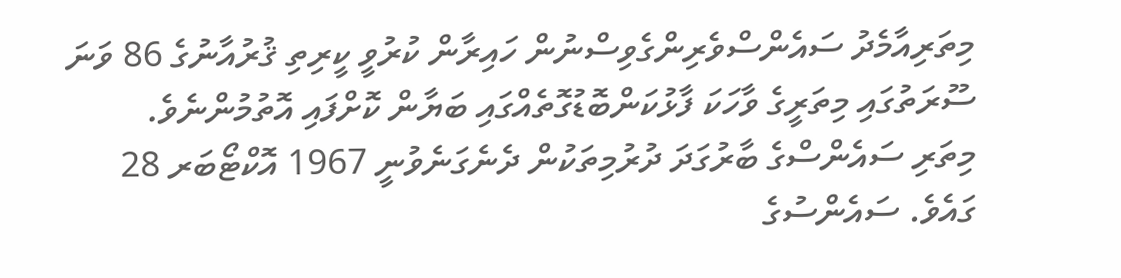މިތަރިއާމެދު ސައެންސްވެރިންގެވިސްނުން ހައިރާން ކުރުވީ ކީރިތި ޤުރުއާނުގެ 86 ވަނަ ސޫރަތުގައި މިތަރީގެ ވާހަކަ ފާޅުކަންބޮޑުގޮތެއްގައި ބަޔާން ކޮށްފައި އޮތުމުންނެވެ.
މިތަރި ސައެންސްގެ ބާރުގަދަ ދުރުމިތަކުން ދެނެގަނެވުނީ 1967 އޮކްޓޯބަރ 28 ގައެވެ. ސައެންސުގެ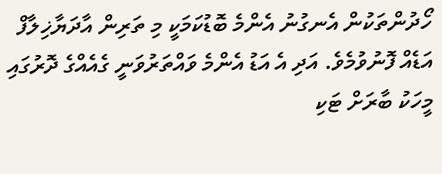ހޯދުންތަކުން އެނގުނު އެންމެ ބޮޑުކަމަކީ މި ތަރިން އާދަޔާޚިލާފް އަޑެއް ފޮނުވުމެވެ. އަދި އެ އަޑު އެންމެ ވައްތަރުވަނީ ގެއެއްގެ ދޮރުގައި މީހަކު ބާރަށް ޓަކި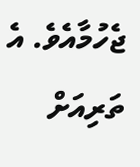ޖެހުމާއެވެ. އެ ތަރިއަށް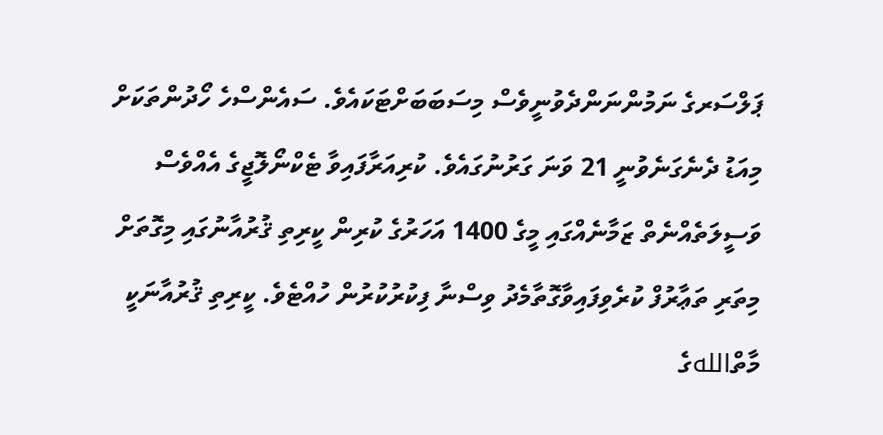ޕަލްސަރގެ ނަމުންނަންދެވުނީވެސް މިސަބަބަށްޓަކައެވެ. ސައެންސްހެ ހޯދުންތަކަށް މިއަޑު ދެނެގަނެވުނީ 21 ވަނަ ގަރުނުގައެވެ. ކުރިއަރާފައިވާ ޓެކްނޯލޮޖީގެ އެއްވެސް ވަސީލަތެއްނެތް ޒަމާނެއްގައި މީގެ 1400 އަހަރުގެ ކުރިން ކީރިތި ޤުރުއާނުގައި މިގޮތަށް މިތަރި ތަޢާރުފް ކުރެވިފައިވާގޮތާމެދު ވިސްނާ ފިކުރުކުރުން ހުއްޓެވެ. ކީރިތި ޤުރުއާނަކީ މާތްاللهގެ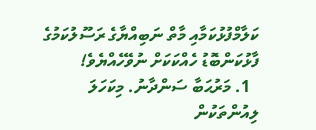ކަލާމްފުޅުކަމާއި މާތް ނަބިއްޔާގެ ރަސޫލުކަމުގެ ފާޅުކަންބޮޑު ހެއްކަކަށް ނުވޭހެއްޔެވެ!
  1. މަރުޙަބާ ސަންދާނު. މިކަހަލަ ލިއުންތަކުން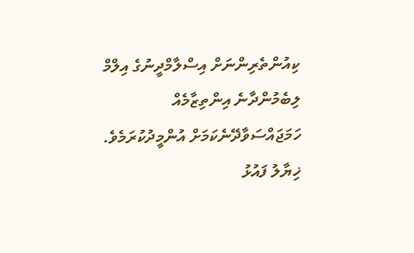ކިއުންތެރިންނަށް އިސްލާމްދީނުގެ އިލްމް ލިބެމުންދާނެ އިންތިޒާމެއް ހަމަޖައްސަވާދޭނެކަމަށް އުންމީދުކުރަމެވެ.
ޚިޔާލު ފައުޅު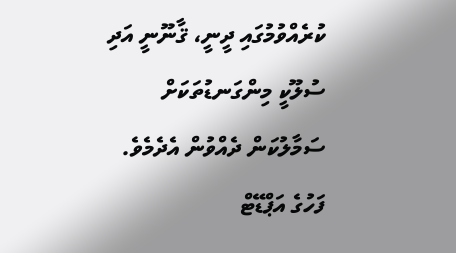ކުރެއްވުމުގައި ދީނީ، ޤާނޫނީ އަދި ސުލޫކީ މިންގަނޑުތަކަށް ސަމާލުކަން ދެއްވުން އެދެމެވެ.
ފަހުގެ އަޕްޑޭޓް